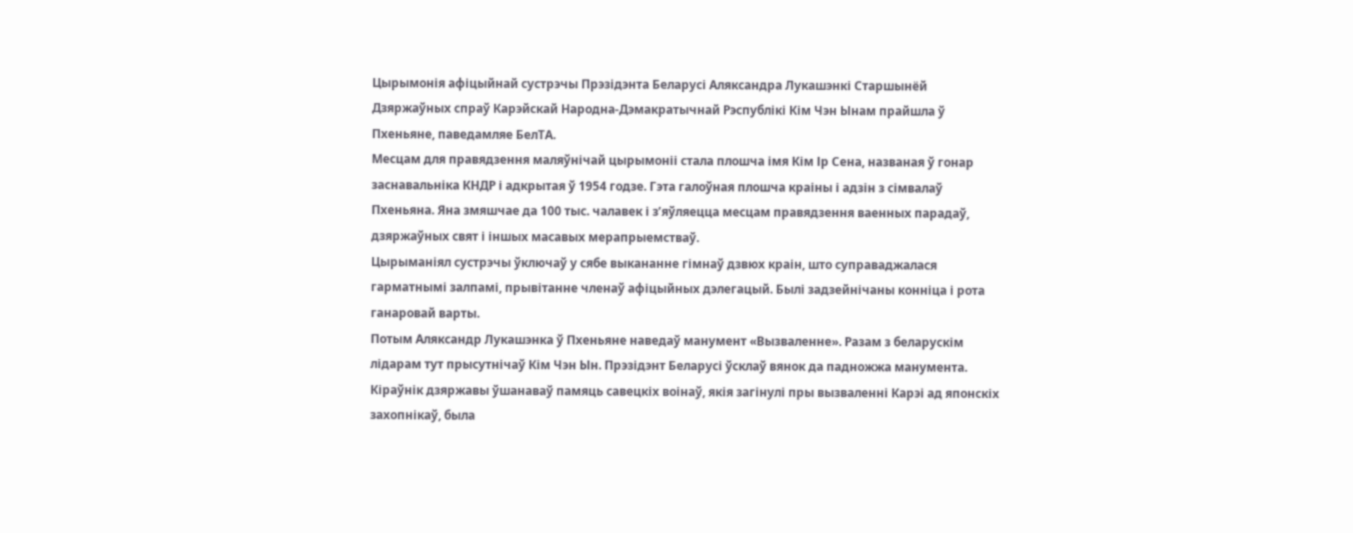Цырымонія афіцыйнай сустрэчы Прэзідэнта Беларусі Аляксандра Лукашэнкі Старшынёй Дзяржаўных спраў Карэйскай Народна-Дэмакратычнай Рэспублікі Кім Чэн Ынам прайшла ў Пхеньяне, паведамляе БелТА.
Месцам для правядзення маляўнічай цырымоніі стала плошча імя Кім Ір Сена, названая ў гонар заснавальніка КНДР і адкрытая ў 1954 годзе. Гэта галоўная плошча краіны і адзін з сімвалаў Пхеньяна. Яна змяшчае да 100 тыс. чалавек і з’яўляецца месцам правядзення ваенных парадаў, дзяржаўных свят і іншых масавых мерапрыемстваў.
Цырыманіял сустрэчы ўключаў у сябе выкананне гімнаў дзвюх краін, што суправаджалася гарматнымі залпамі, прывітанне членаў афіцыйных дэлегацый. Былі задзейнічаны конніца і рота ганаровай варты.
Потым Аляксандр Лукашэнка ў Пхеньяне наведаў манумент «Вызваленне». Разам з беларускім лідарам тут прысутнічаў Кім Чэн Ын. Прэзідэнт Беларусі ўсклаў вянок да падножжа манумента.
Кіраўнік дзяржавы ўшанаваў памяць савецкіх воінаў, якія загінулі пры вызваленні Карэі ад японскіх захопнікаў, была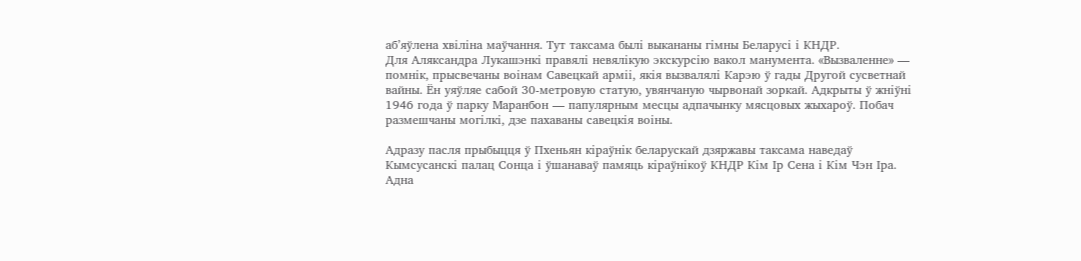аб’яўлена хвіліна маўчання. Тут таксама былі выкананы гімны Беларусі і КНДР.
Для Аляксандра Лукашэнкі правялі невялікую экскурсію вакол манумента. «Вызваленне» — помнік, прысвечаны воінам Савецкай арміі, якія вызвалялі Карэю ў гады Другой сусветнай вайны. Ён уяўляе сабой 30-метровую статую, увянчаную чырвонай зоркай. Адкрыты ў жніўні 1946 года ў парку Маранбон — папулярным месцы адпачынку мясцовых жыхароў. Побач размешчаны могілкі, дзе пахаваны савецкія воіны.

Адразу пасля прыбыцця ў Пхеньян кіраўнік беларускай дзяржавы таксама наведаў Кымсусанскі палац Сонца і ўшанаваў памяць кіраўнікоў КНДР Кім Ір Сена і Кім Чэн Іра.
Адна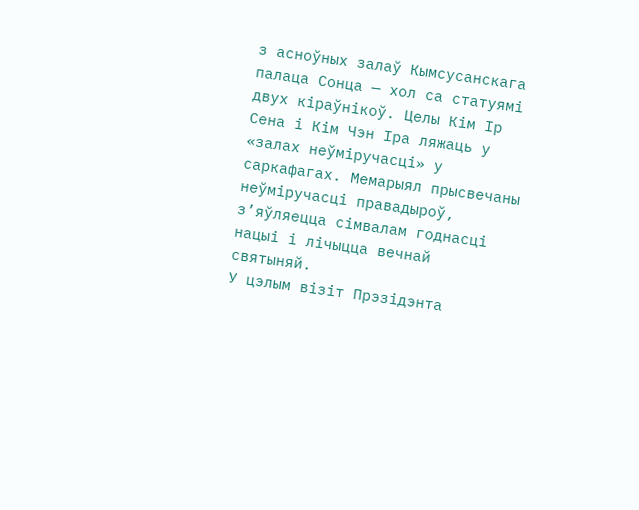з асноўных залаў Кымсусанскага палаца Сонца — хол са статуямі двух кіраўнікоў. Целы Кім Ір Сена і Кім Чэн Іра ляжаць у «залах неўміручасці» у саркафагах. Мемарыял прысвечаны неўміручасці правадыроў, з’яўляецца сімвалам годнасці нацыі і лічыцца вечнай святыняй.
У цэлым візіт Прэзідэнта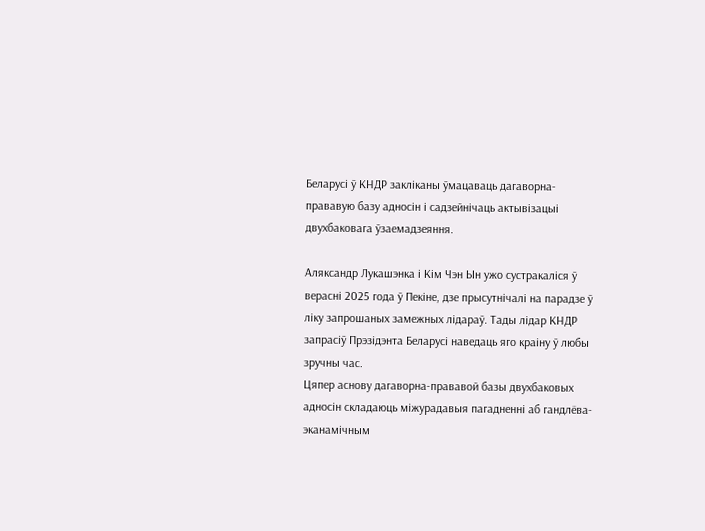Беларусі ў КНДР закліканы ўмацаваць дагаворна-прававую базу адносін і садзейнічаць актывізацыі двухбаковага ўзаемадзеяння.

Аляксандр Лукашэнка і Кім Чэн Ын ужо сустракаліся ў верасні 2025 года ў Пекіне, дзе прысутнічалі на парадзе ў ліку запрошаных замежных лідараў. Тады лідар КНДР запрасіў Прэзідэнта Беларусі наведаць яго краіну ў любы зручны час.
Цяпер аснову дагаворна-прававой базы двухбаковых адносін складаюць міжурадавыя пагадненні аб гандлёва-эканамічным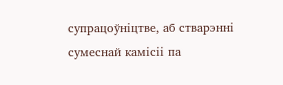супрацоўніцтве, аб стварэнні сумеснай камісіі па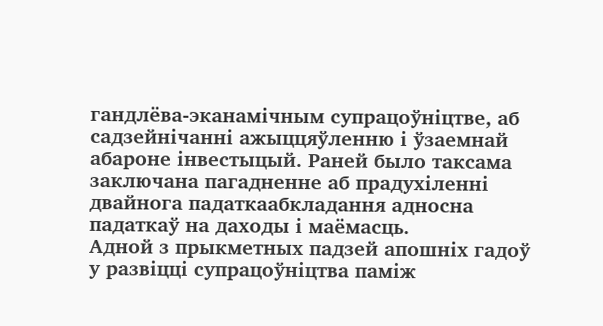гандлёва-эканамічным супрацоўніцтве, аб садзейнічанні ажыццяўленню і ўзаемнай абароне інвестыцый. Раней было таксама заключана пагадненне аб прадухіленні двайнога падаткаабкладання адносна падаткаў на даходы і маёмасць.
Адной з прыкметных падзей апошніх гадоў у развіцці супрацоўніцтва паміж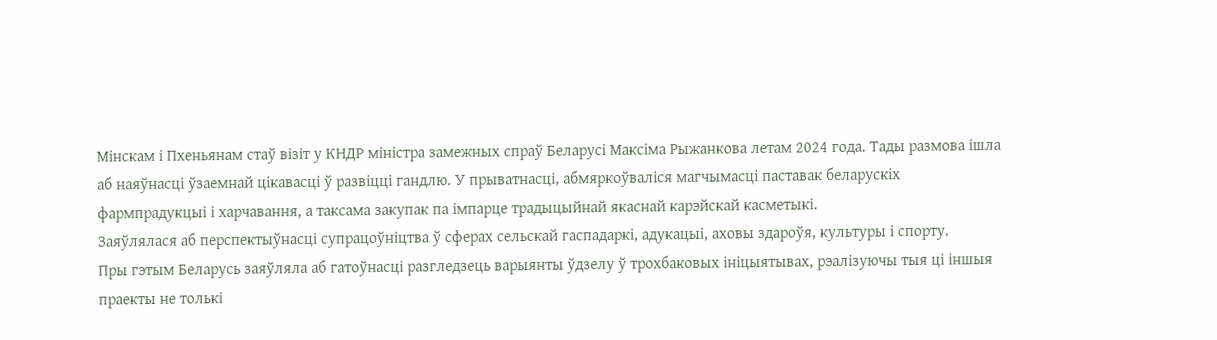Мінскам і Пхеньянам стаў візіт у КНДР міністра замежных спраў Беларусі Максіма Рыжанкова летам 2024 года. Тады размова ішла аб наяўнасці ўзаемнай цікавасці ў развіцці гандлю. У прыватнасці, абмяркоўваліся магчымасці паставак беларускіх фармпрадукцыі і харчавання, а таксама закупак па імпарце традыцыйнай якаснай карэйскай касметыкі.
Заяўлялася аб перспектыўнасці супрацоўніцтва ў сферах сельскай гаспадаркі, адукацыі, аховы здароўя, культуры і спорту.
Пры гэтым Беларусь заяўляла аб гатоўнасці разгледзець варыянты ўдзелу ў трохбаковых ініцыятывах, рэалізуючы тыя ці іншыя праекты не толькі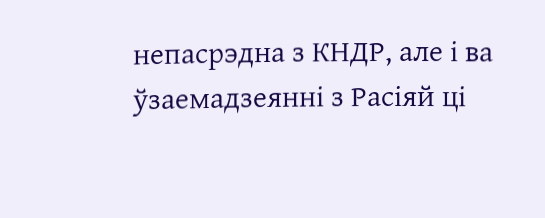непасрэдна з КНДР, але і ва ўзаемадзеянні з Расіяй ці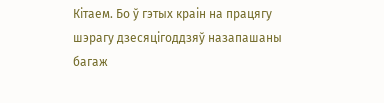Кітаем. Бо ў гэтых краін на працягу шэрагу дзесяцігоддзяў назапашаны багаж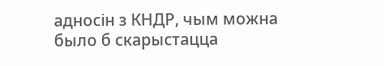адносін з КНДР, чым можна было б скарыстацца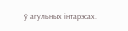ў агульных інтарэсах.